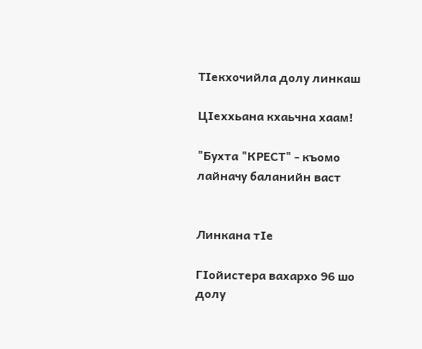ТIекхочийла долу линкаш

ЦIеххьана кхаьчна хаам!

"Бухта "КРЕСТ" - къомо лайначу баланийн васт


Линкана тIе

ГIойистера вахархо 96 шо долу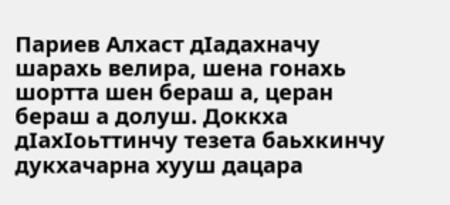Париев Алхаст дIадахначу шарахь велира, шена гонахь шортта шен бераш а, церан бераш а долуш. Доккха дIахIоьттинчу тезета баьхкинчу дукхачарна хууш дацара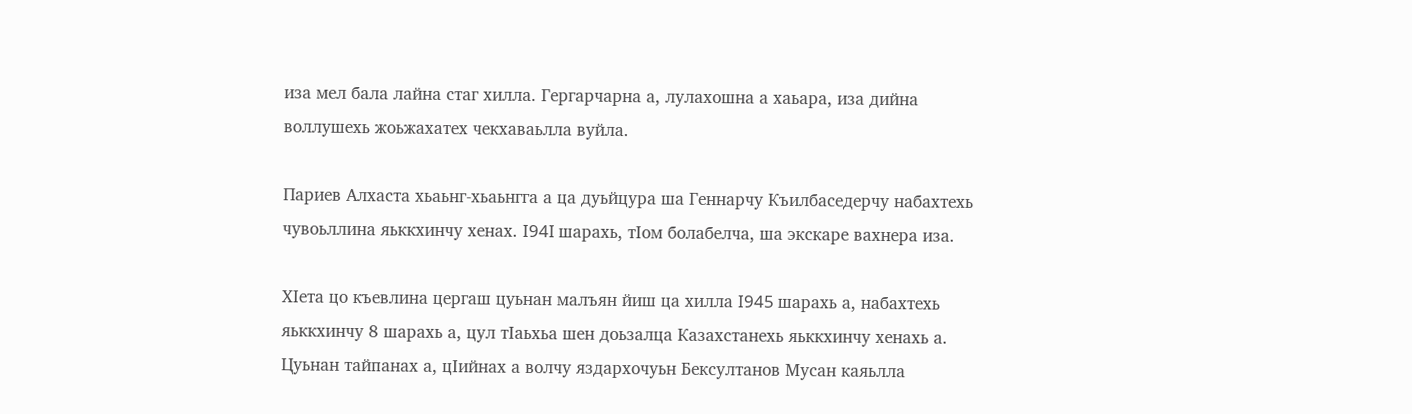иза мел бала лайна стаг хилла. Гергарчарна а, лулахошна а хаьара, иза дийна воллушехь жоьжахатех чекхаваьлла вуйла.

Париев Алхаста хьаьнг-хьаьнгга а ца дуьйцура ша Геннарчу Къилбаседерчу набахтехь чувоьллина яьккхинчу хенах. I94I шарахь, тIом болабелча, ша экскаре вахнера иза.

ХIета цо къевлина цергаш цуьнан малъян йиш ца хилла I945 шарахь а, набахтехь яьккхинчу 8 шарахь а, цул тIаьхьа шен доьзалца Казахстанехь яьккхинчу хенахь а. Цуьнан тайпанах а, цIийнах а волчу яздархочуьн Бексултанов Мусан каяьлла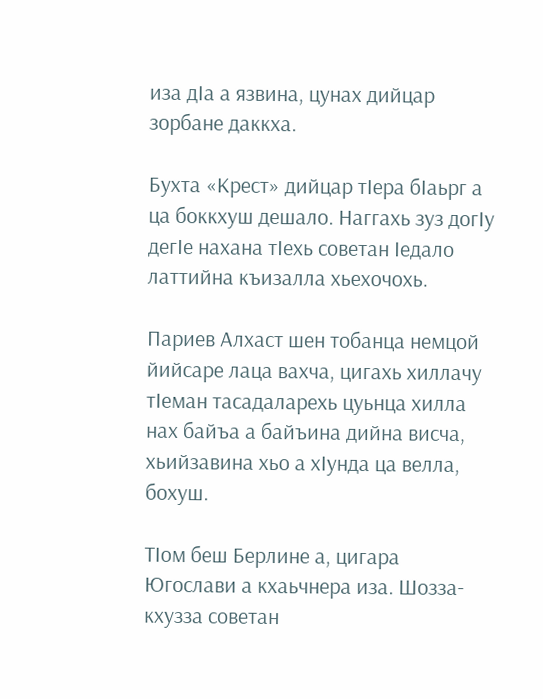иза дIа а язвина, цунах дийцар зорбане даккха.

Бухта «Крест» дийцар тIера бIаьрг а ца боккхуш дешало. Наггахь зуз догIу дегIе нахана тIехь советан Iедало латтийна къизалла хьехочохь.

Париев Алхаст шен тобанца немцой йийсаре лаца вахча, цигахь хиллачу тIеман тасадаларехь цуьнца хилла нах байъа а байъина дийна висча, хьийзавина хьо а хIунда ца велла, бохуш.

ТIом беш Берлине а, цигара Югослави а кхаьчнера иза. Шозза-кхузза советан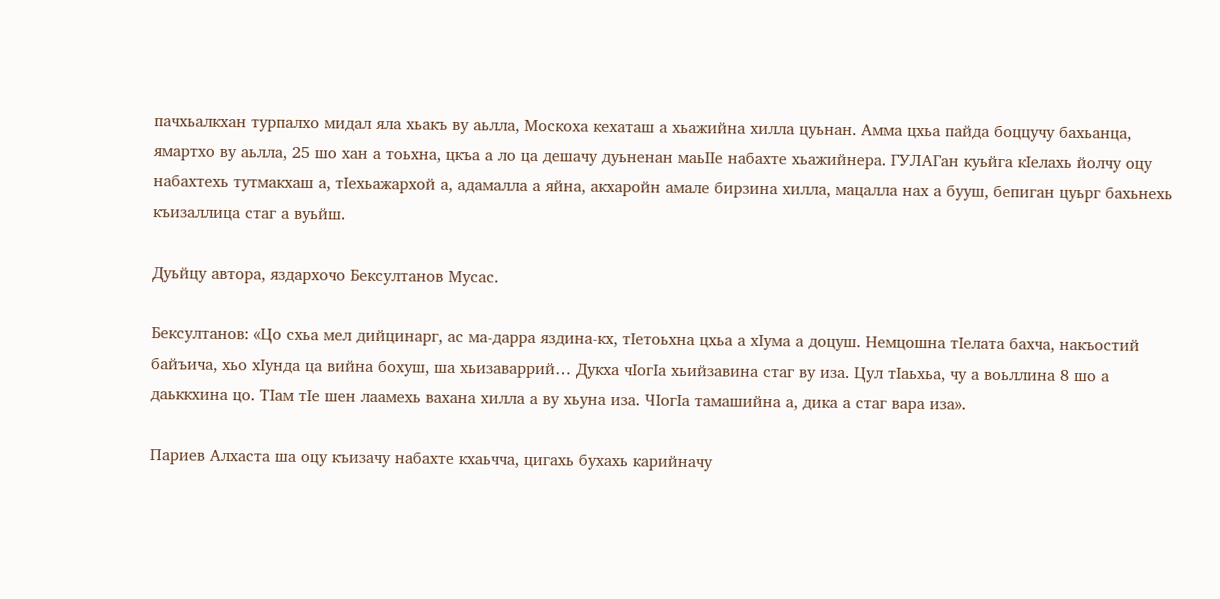пачхьалкхан турпалхо мидал яла хьакъ ву аьлла, Москоха кехаташ а хьажийна хилла цуьнан. Амма цхьа пайда боццучу бахьанца, ямартхо ву аьлла, 25 шо хан а тоьхна, цкъа а ло ца дешачу дуьненан маьIIе набахте хьажийнера. ГУЛАГан куьйга кIелахь йолчу оцу набахтехь тутмакхаш а, тIехьажархой а, адамалла а яйна, акхаройн амале бирзина хилла, мацалла нах а бууш, бепиган цуьрг бахьнехь къизаллица стаг а вуьйш.

Дуьйцу автора, яздархочо Бексултанов Мусас.

Бексултанов: «Цо схьа мел дийцинарг, ас ма-дарра яздина-кх, тIетоьхна цхьа а хIума а доцуш. Немцошна тIелата бахча, накъостий байъича, хьо хIунда ца вийна бохуш, ша хьизаваррий… Дукха чIогIа хьийзавина стаг ву иза. Цул тIаьхьа, чу а воьллина 8 шо а даьккхина цо. ТIам тIе шен лаамехь вахана хилла а ву хьуна иза. ЧIогIа тамашийна а, дика а стаг вара иза».

Париев Алхаста ша оцу къизачу набахте кхаьчча, цигахь бухахь карийначу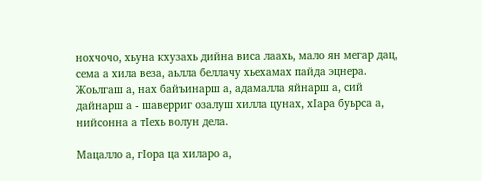нохчочо, хьуна кхузахь дийна виса лаахь, мало ян мегар дац, сема а хила веза, аьлла беллачу хьехамах пайда эцнера. Жоьлгаш а, нах байъинарш а, адамалла яйнарш а, сий дайнарш а - шаверриг озалуш хилла цунах, хIара буьрса а, нийсонна а тIехь волун дела.

Мацалло а, гIора ца хиларо а,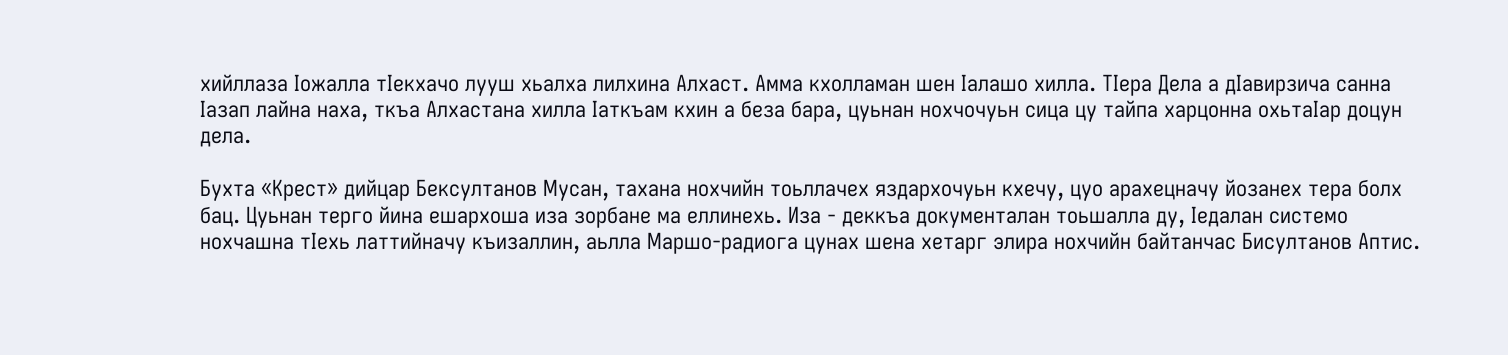хийллаза Iожалла тIекхачо лууш хьалха лилхина Алхаст. Амма кхолламан шен Iалашо хилла. ТIера Дела а дIавирзича санна Iазап лайна наха, ткъа Алхастана хилла Iаткъам кхин а беза бара, цуьнан нохчочуьн сица цу тайпа харцонна охьтаIар доцун дела.

Бухта «Крест» дийцар Бексултанов Мусан, тахана нохчийн тоьллачех яздархочуьн кхечу, цуо арахецначу йозанех тера болх бац. Цуьнан терго йина ешархоша иза зорбане ма еллинехь. Иза - деккъа документалан тоьшалла ду, Iедалан системо нохчашна тIехь латтийначу къизаллин, аьлла Маршо-радиога цунах шена хетарг элира нохчийн байтанчас Бисултанов Аптис.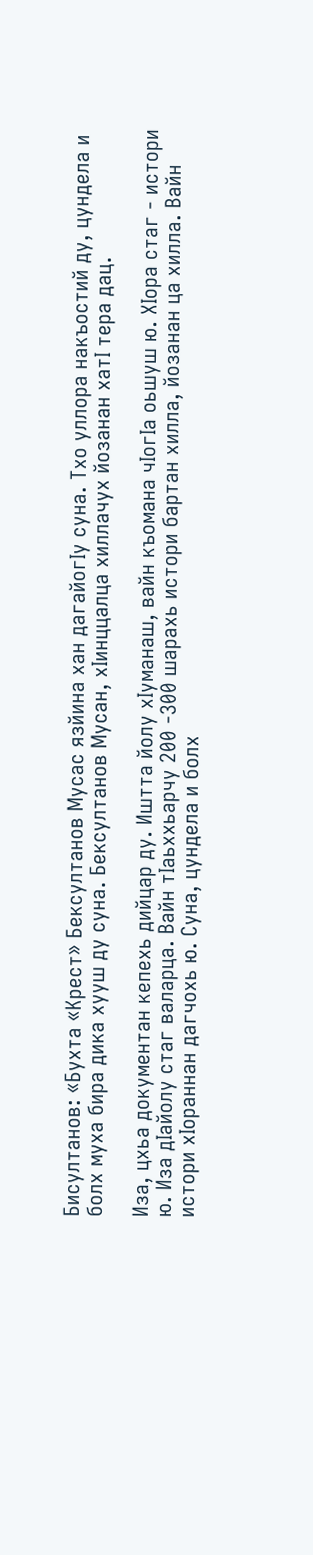Бисултанов: «Бухта «Крест» Бексултанов Мусас язйина хан дагайогIу суна. Тхо уллора накъостий ду, цундела и болх муха бира дика хууш ду суна. Бексултанов Мусан, хIинццалца хиллачух йозанан хатI тера дац.

Иза, цхьа документан кепехь дийцар ду. Иштта йолу хIуманаш, вайн къомана чIогIа оьшуш ю. ХIора стаг - истори ю. Иза дIайолу стаг валарца. Вайн тIаьххьарчу 200 -300 шарахь истори бартан хилла, йозанан ца хилла. Вайн истори хIораннан дагчохь ю. Суна, цундела и болх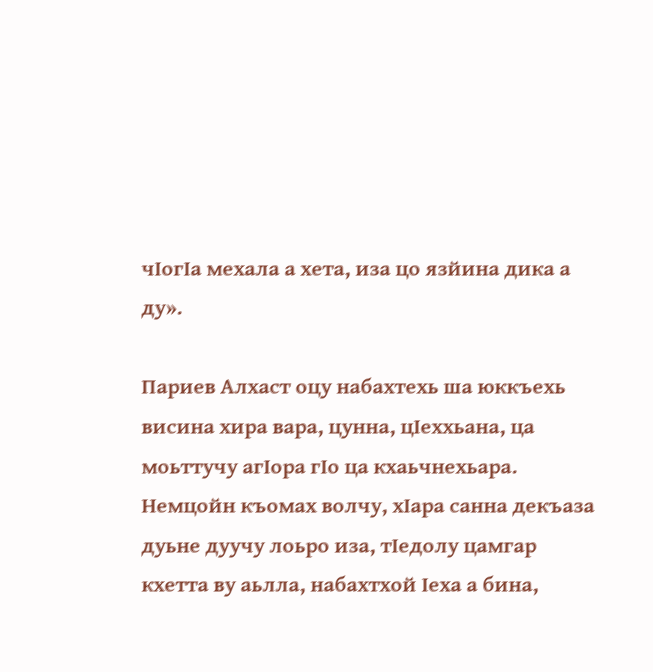чIогIа мехала а хета, иза цо язйина дика а ду».

Париев Алхаст оцу набахтехь ша юккъехь висина хира вара, цунна, цIеххьана, ца моьттучу агIора гIо ца кхаьчнехьара. Немцойн къомах волчу, хIара санна декъаза дуьне дуучу лоьро иза, тIедолу цамгар кхетта ву аьлла, набахтхой Iеха а бина,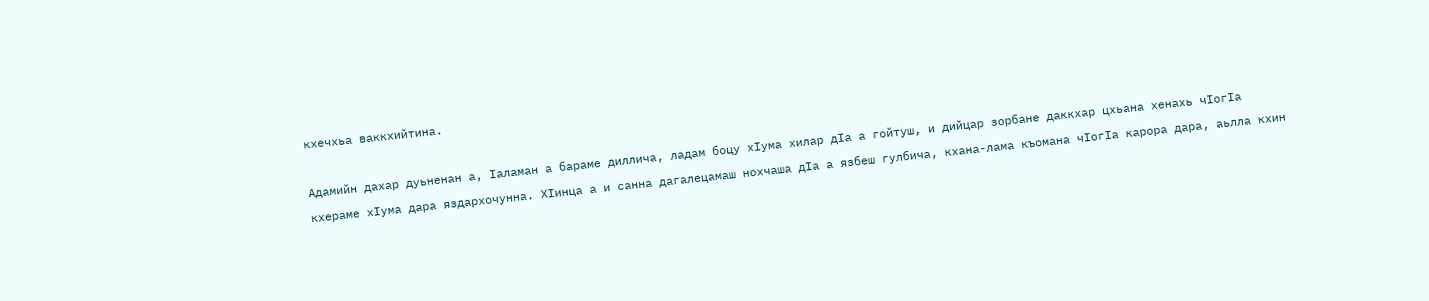кхечхьа ваккхийтина.

Адамийн дахар дуьненан а, Iаламан а бараме диллича, ладам боцу хIума хилар дIа а гойтуш, и дийцар зорбане даккхар цхьана хенахь чIогIа кхераме хIума дара яздархочунна. ХIинца а и санна дагалецамаш нохчаша дIа а язбеш гулбича, кхана-лама къомана чIогIа карора дара, аьлла кхин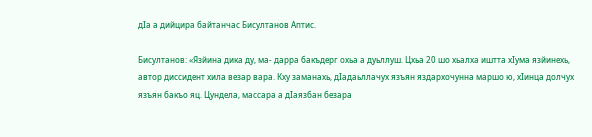дIа а дийцира байтанчас Бисултанов Аптис.

Бисултанов: «Язйина дика ду, ма- дарра бакъдерг охьа а дуьллуш. Цхьа 20 шо хьалха иштта хIума язйинехь, автор диссидент хила везар вара. Кху заманахь, дIадаьллачух язъян яздархочунна маршо ю, хIинца долчух язъян бакъо яц. Цундела, массара а дIаязбан безара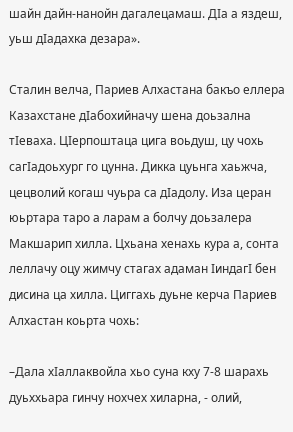шайн дайн-нанойн дагалецамаш. ДIа а яздеш, уьш дIадахка дезара».

Сталин велча, Париев Алхастана бакъо еллера Казахстане дIабохийначу шена доьзална тIеваха. ЦIерпоштаца цига воьдуш, цу чохь сагIадоьхург го цунна. Дикка цуьнга хаьжча, цецволий когаш чуьра са дIадолу. Иза церан юьртара таро а ларам а болчу доьзалера Макшарип хилла. Цхьана хенахь кура а, сонта леллачу оцу жимчу стагах адаман IиндагI бен дисина ца хилла. Циггахь дуьне керча Париев Алхастан коьрта чохь:

–Дала хIаллаквойла хьо суна кху 7-8 шарахь дуьххьара гинчу нохчех хиларна, - олий,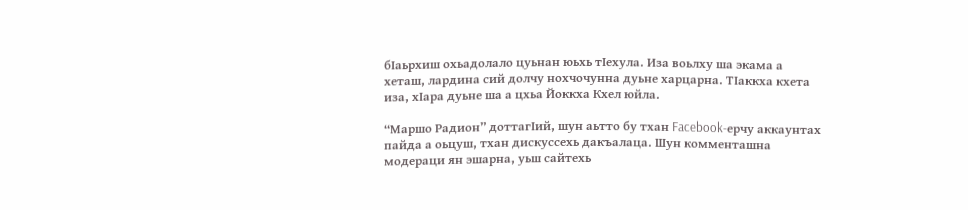бIаьрхиш охьадолало цуьнан юьхь тIехула. Иза воьлху ша экама а хеташ, лардина сий долчу нохчочунна дуьне харцарна. ТIаккха кхета иза, хIара дуьне ша а цхьа Йоккха Кхел юйла.

“Маршо Радион” доттагIий, шун аьтто бу тхан Facebook-ерчу аккаунтах пайда а оьцуш, тхан дискуссехь дакъалаца. Шун комменташна модераци ян эшарна, уьш сайтехь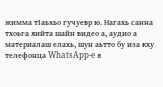жимма тIаьхьо гучуевр ю. Нагахь санна тхоьга яийта шайн видео а, аудио а материалаш елахь, шун аьтто бу иза кху телефонца WhatsApp-e я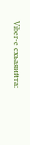Viber-e схьаяийта: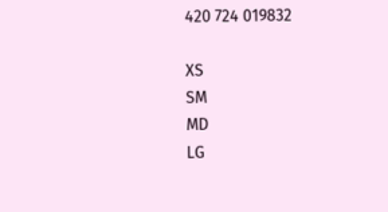420 724 019832

XS
SM
MD
LG